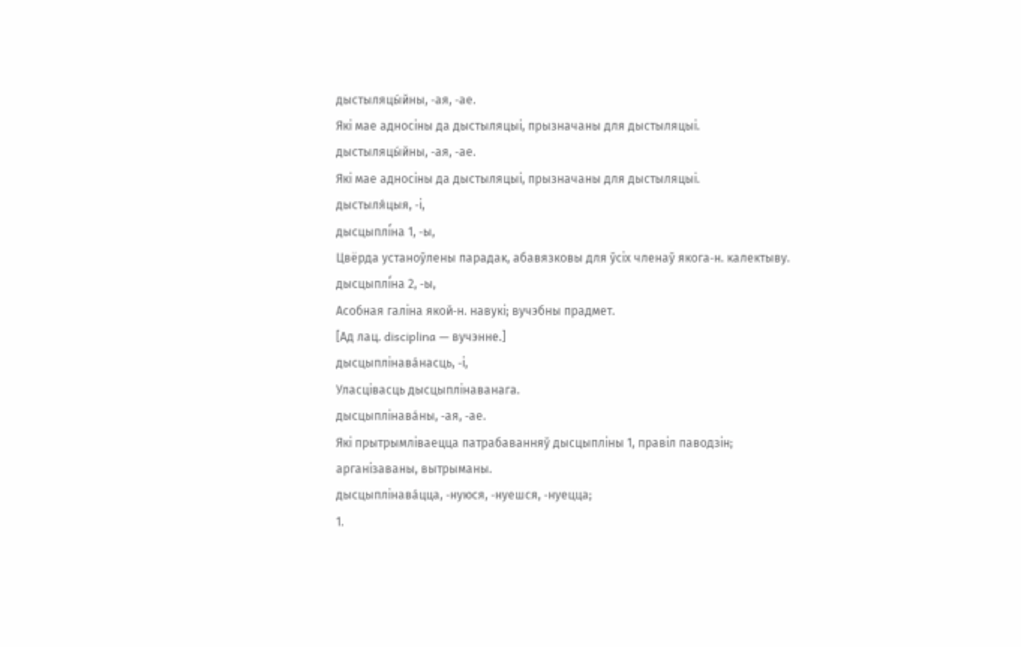дыстыляцы́йны, ‑ая, ‑ае.
Які мае адносіны да дыстыляцыі, прызначаны для дыстыляцыі.
дыстыляцы́йны, ‑ая, ‑ае.
Які мае адносіны да дыстыляцыі, прызначаны для дыстыляцыі.
дыстыля́цыя, ‑і,
дысцыплі́на 1, ‑ы,
Цвёрда устаноўлены парадак, абавязковы для ўсіх членаў якога‑н. калектыву.
дысцыплі́на 2, ‑ы,
Асобная галіна якой‑н. навукі; вучэбны прадмет.
[Ад лац. disciplina — вучэнне.]
дысцыплінава́насць, ‑і,
Уласцівасць дысцыплінаванага.
дысцыплінава́ны, ‑ая, ‑ае.
Які прытрымліваецца патрабаванняў дысцыпліны 1, правіл паводзін; арганізаваны, вытрыманы.
дысцыплінава́цца, ‑нуюся, ‑нуешся, ‑нуецца;
1.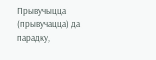Прывучыцца (прывучацца) да парадку,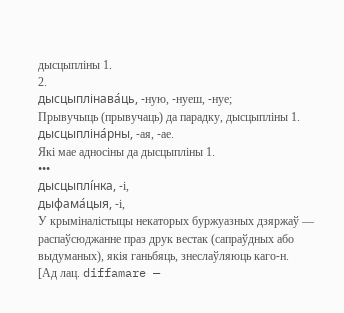дысцыпліны 1.
2.
дысцыплінава́ць, ‑ную, ‑нуеш, ‑нуе;
Прывучыць (прывучаць) да парадку, дысцыпліны 1.
дысцыпліна́рны, ‑ая, ‑ае.
Які мае адносіны да дысцыпліны 1.
•••
дысцыплі́нка, ‑і,
дыфама́цыя, ‑і,
У крыміналістыцы некаторых буржуазных дзяржаў — распаўсюджанне праз друк вестак (сапраўдных або выдуманых), якія ганьбяць, знеслаўляюць каго‑н.
[Ад лац. diffamare —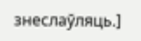знеслаўляць.]